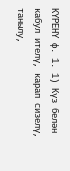КҮРЕНҮ ф. 1. 1) Күз белән кабул ителү, карап сизелү, танылу,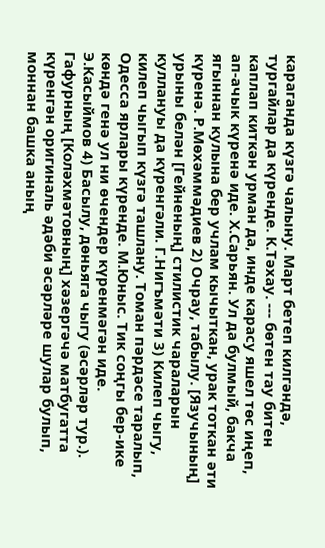караганда күзгә чалыну. Март бетеп килгәндә, тургайлар да күренде. К.Тәхау. --- бөтен тау битен каплап киткән урман да, инде карасу яшел төс иңеп, ап-ачык күренә иде. Х.Сарьян. Ул да булмый, бакча ягыннан кулына бер учлам кычыткан, урак тоткан әти күренә. Р.Мөхәммәдиев 2) Очрау, табылу. [Язучының] урыны белән [Гейненың] стилистик чараларын куллануы да күренгәли. Г.Нигъмәти 3) Килеп чыгу, килеп чыгып күзгә ташлану. Томан пәрдәсе таралып, Одесса ярлары күренде. М.Юныс. Тик соңгы бер-ике көндә генә ул ни өчендер күренмәгән иде. Э.Касыймов 4) Басылу, дөньяга чыгу (әсәрләр тур.). Гафурның [Коләхмәтовның] хәзергәчә матбугатта күренгән оригиналь әдәби әсәрләре шулар булып, моннан башка аның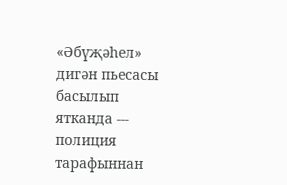«Әбүҗәһел» дигән пьесасы басылып ятканда --- полиция тарафыннан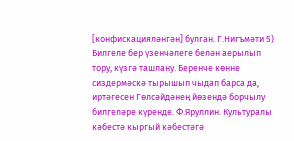[конфискацияләнгән] булган. Г.Нигъмәти 5) Билгеле бер үзенчәлеге белән аерылып тору, күзгә ташлану. Беренче көнне сиздермәскә тырышып чыдап барса да, иртәгесен Гөлсәйдәнең йөзендә борчылу билгеләре күренде. Ф.Яруллин. Культуралы кәбестә кыргый кәбестәгә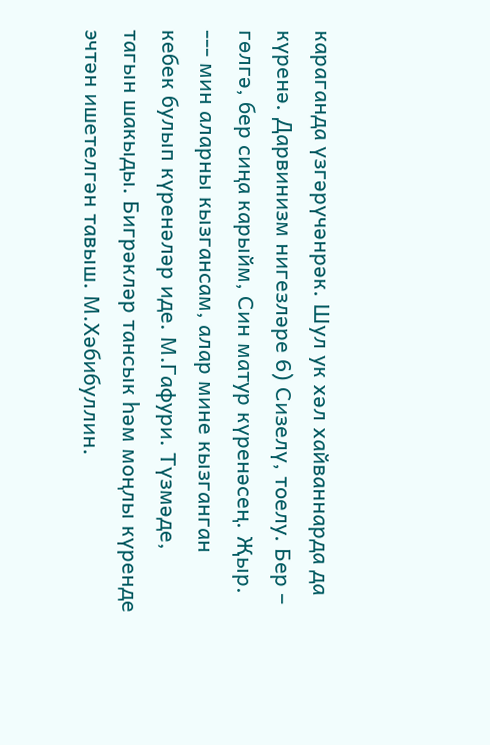караганда үзгәрүчәнрәк. Шул ук хәл хайваннарда да күренә. Дарвинизм нигезләре 6) Сизелү, тоелу. Бер – гөлгә, бер сиңа карыйм, Син матур күренәсең. Җыр. --- мин аларны кызгансам, алар мине кызганган кебек булып күренәләр иде. М.Гафури. Түзмәде, тагын шакыды. Бигрәкләр тансык һәм моңлы күренде эчтән ишетелгән тавыш. М.Хәбибуллин.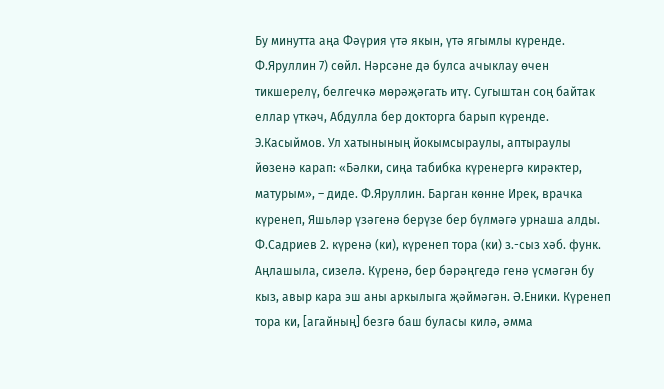Бу минутта аңа Фәүрия үтә якын, үтә ягымлы күренде. Ф.Яруллин 7) сөйл. Нәрсәне дә булса ачыклау өчен тикшерелү, белгечкә мөрәҗәгать итү. Сугыштан соң байтак еллар үткәч, Абдулла бер докторга барып күренде. Э.Касыймов. Ул хатынының йокымсыраулы, аптыраулы йөзенә карап: «Бәлки, сиңа табибка күренергә кирәктер, матурым», – диде. Ф.Яруллин. Барган көнне Ирек, врачка күренеп, Яшьләр үзәгенә берүзе бер бүлмәгә урнаша алды. Ф.Садриев 2. күренә (ки), күренеп тора (ки) з.-сыз хәб. функ. Аңлашыла, сизелә. Күренә, бер бәрәңгедә генә үсмәгән бу кыз, авыр кара эш аны аркылыга җәймәгән. Ә.Еники. Күренеп тора ки, [агайның] безгә баш буласы килә, әмма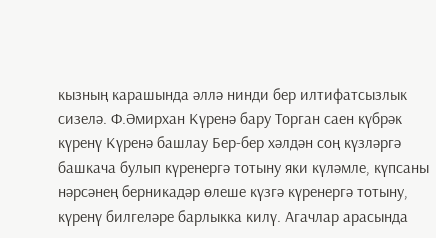кызның карашында әллә нинди бер илтифатсызлык сизелә. Ф.Әмирхан Күренә бару Торган саен күбрәк күренү Күренә башлау Бер-бер хәлдән соң күзләргә башкача булып күренергә тотыну яки күләмле, күпсаны нәрсәнең берникадәр өлеше күзгә күренергә тотыну, күренү билгеләре барлыкка килү. Агачлар арасында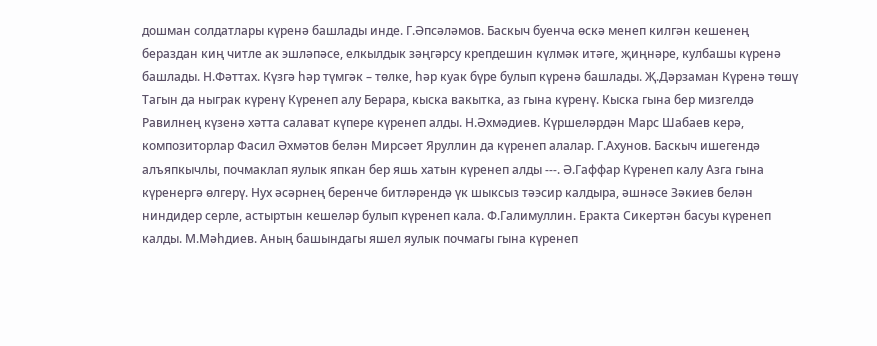дошман солдатлары күренә башлады инде. Г.Әпсәләмов. Баскыч буенча өскә менеп килгән кешенең бераздан киң читле ак эшләпәсе, елкылдык зәңгәрсу крепдешин күлмәк итәге, җиңнәре, кулбашы күренә башлады. Н.Фәттах. Күзгә һәр түмгәк – төлке, һәр куак бүре булып күренә башлады. Җ.Дәрзаман Күренә төшү Тагын да ныграк күренү Күренеп алу Берара, кыска вакытка, аз гына күренү. Кыска гына бер мизгелдә Равилнең күзенә хәтта салават күпере күренеп алды. Н.Әхмәдиев. Күршеләрдән Марс Шабаев керә, композиторлар Фасил Әхмәтов белән Мирсәет Яруллин да күренеп алалар. Г.Ахунов. Баскыч ишегендә алъяпкычлы, почмаклап яулык япкан бер яшь хатын күренеп алды ---. Ә.Гаффар Күренеп калу Азга гына күренергә өлгерү. Нух әсәрнең беренче битләрендә үк шыксыз тәэсир калдыра, әшнәсе Зәкиев белән ниндидер серле, астыртын кешеләр булып күренеп кала. Ф.Галимуллин. Еракта Сикертән басуы күренеп калды. М.Мәһдиев. Аның башындагы яшел яулык почмагы гына күренеп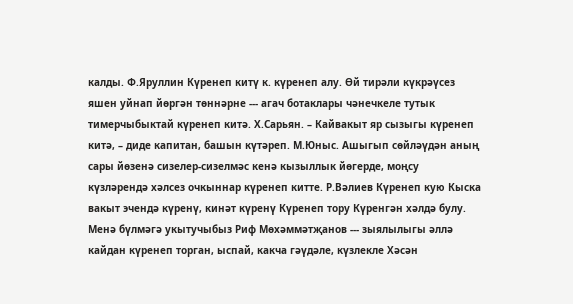калды. Ф.Яруллин Күренеп китү к. күренеп алу. Өй тирәли күкрәүсез яшен уйнап йөргән төннәрне --- агач ботаклары чәнечкеле тутык тимерчыбыктай күренеп китә. Х.Сарьян. – Кайвакыт яр сызыгы күренеп китә, – диде капитан, башын күтәреп. М.Юныс. Ашыгып сөйләүдән аның сары йөзенә сизелер-сизелмәс кенә кызыллык йөгерде, моңсу күзләрендә хәлсез очкыннар күренеп китте. Р.Вәлиев Күренеп кую Кыска вакыт эчендә күренү, кинәт күренү Күренеп тору Күренгән хәлдә булу. Менә бүлмәгә укытучыбыз Риф Мөхәммәтҗанов --- зыялылыгы әллә кайдан күренеп торган, ыспай, какча гәүдәле, күзлекле Хәсән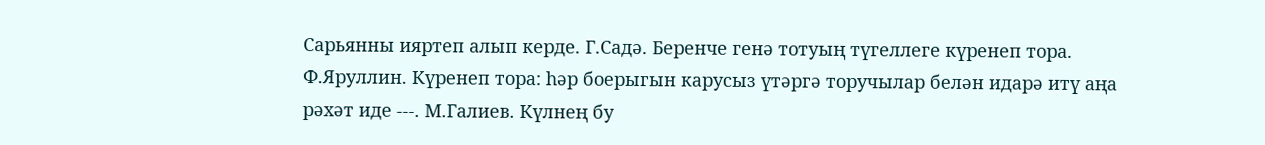Сарьянны ияртеп алып керде. Г.Садә. Беренче генә тотуың түгеллеге күренеп тора. Ф.Яруллин. Күренеп тора: һәр боерыгын карусыз үтәргә торучылар белән идарә итү аңа рәхәт иде ---. М.Галиев. Күлнең бу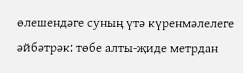өлешендәге суның үтә күренмәлелеге әйбәтрәк: төбе алты-җиде метрдан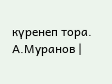күренеп тора. А.Муранов |